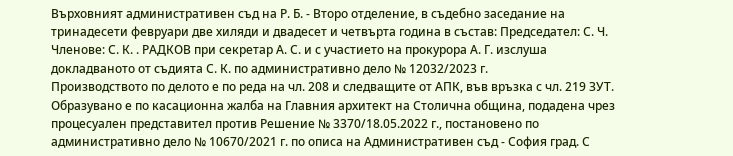Върховният административен съд на Р. Б. - Второ отделение, в съдебно заседание на тринадесети февруари две хиляди и двадесет и четвърта година в състав: Председател: С. Ч. Членове: С. К. . РАДКОВ при секретар А. С. и с участието на прокурора А. Г. изслуша докладваното от съдията С. К. по административно дело № 12032/2023 г.
Производството по делото е по реда на чл. 208 и следващите от АПК, във връзка с чл. 219 ЗУТ.
Образувано е по касационна жалба на Главния архитект на Столична община, подадена чрез процесуален представител против Решение № 3370/18.05.2022 г., постановено по административно дело № 10670/2021 г. по описа на Административен съд - София град. С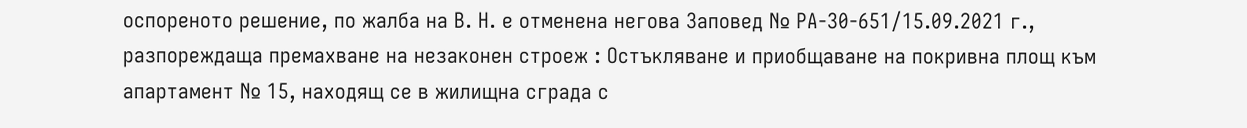оспореното решение, по жалба на В. Н. е отменена негова Заповед № РА-30-651/15.09.2021 г., разпореждаща премахване на незаконен строеж : Остъкляване и приобщаване на покривна площ към апартамент № 15, находящ се в жилищна сграда с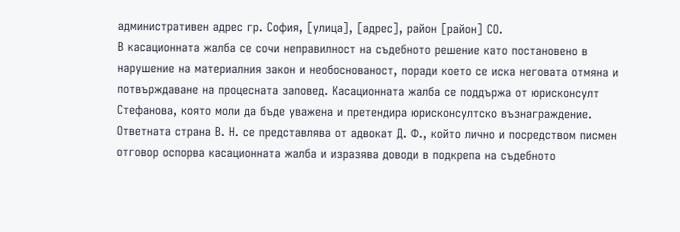административен адрес гр. София, [улица], [адрес], район [район] СО.
В касационната жалба се сочи неправилност на съдебното решение като постановено в нарушение на материалния закон и необоснованост, поради което се иска неговата отмяна и потвърждаване на процесната заповед. Касационната жалба се поддържа от юрисконсулт Стефанова, която моли да бъде уважена и претендира юрисконсултско възнаграждение.
Ответната страна В. Н. се представлява от адвокат Д. Ф., който лично и посредством писмен отговор оспорва касационната жалба и изразява доводи в подкрепа на съдебното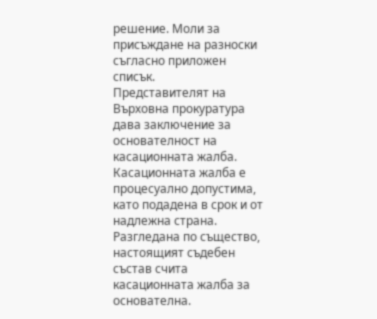решение. Моли за присъждане на разноски съгласно приложен списък.
Представителят на Върховна прокуратура дава заключение за основателност на касационната жалба.
Касационната жалба е процесуално допустима, като подадена в срок и от надлежна страна.
Разгледана по същество, настоящият съдебен състав счита касационната жалба за основателна.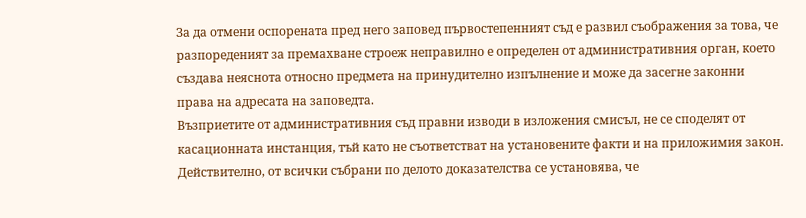За да отмени оспорената пред него заповед първостепенният съд е развил съображения за това, че разпореденият за премахване строеж неправилно е определен от административния орган, което създава неяснота относно предмета на принудително изпълнение и може да засегне законни права на адресата на заповедта.
Възприетите от административния съд правни изводи в изложения смисъл, не се споделят от касационната инстанция, тъй като не съответстват на установените факти и на приложимия закон.
Действително, от всички събрани по делото доказателства се установява, че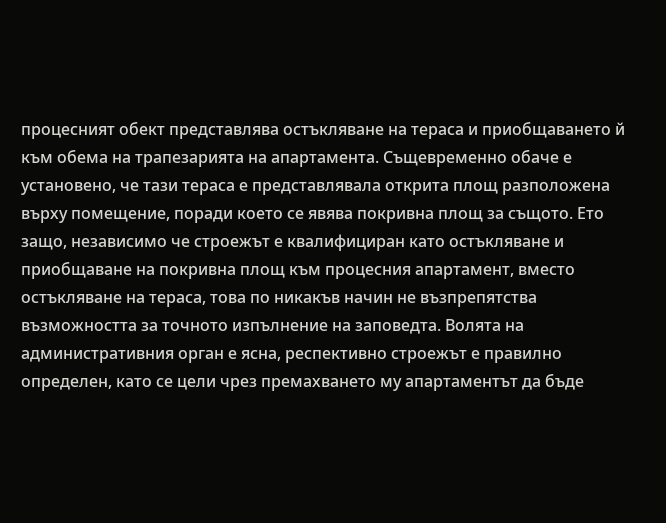процесният обект представлява остъкляване на тераса и приобщаването й към обема на трапезарията на апартамента. Същевременно обаче е установено, че тази тераса е представлявала открита площ разположена върху помещение, поради което се явява покривна площ за същото. Ето защо, независимо че строежът е квалифициран като остъкляване и приобщаване на покривна площ към процесния апартамент, вместо остъкляване на тераса, това по никакъв начин не възпрепятства възможността за точното изпълнение на заповедта. Волята на административния орган е ясна, респективно строежът е правилно определен, като се цели чрез премахването му апартаментът да бъде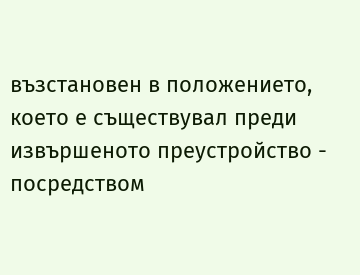възстановен в положението, което е съществувал преди извършеното преустройство - посредством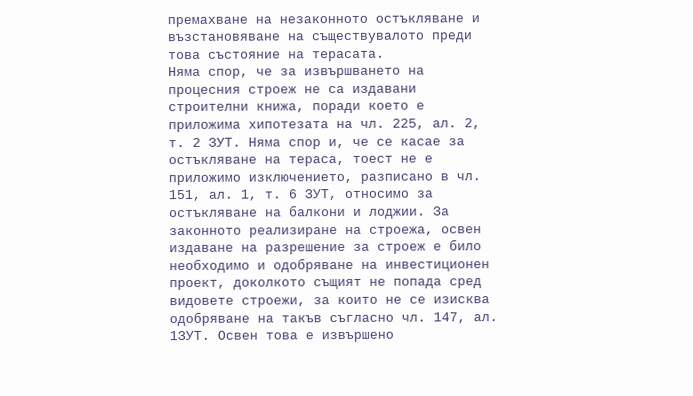премахване на незаконното остъкляване и възстановяване на съществувалото преди това състояние на терасата.
Няма спор, че за извършването на процесния строеж не са издавани строителни книжа, поради което е приложима хипотезата на чл. 225, ал. 2, т. 2 ЗУТ. Няма спор и, че се касае за остъкляване на тераса, тоест не е приложимо изключението, разписано в чл. 151, ал. 1, т. 6 ЗУТ, относимо за остъкляване на балкони и лоджии. За законното реализиране на строежа, освен издаване на разрешение за строеж е било необходимо и одобряване на инвестиционен проект, доколкото същият не попада сред видовете строежи, за които не се изисква одобряване на такъв съгласно чл. 147, ал. 1ЗУТ. Освен това е извършено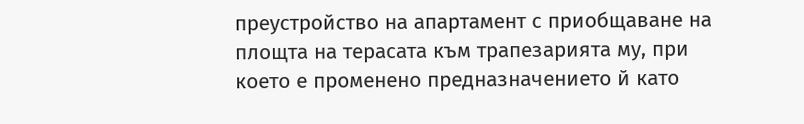преустройство на апартамент с приобщаване на площта на терасата към трапезарията му, при което е променено предназначението й като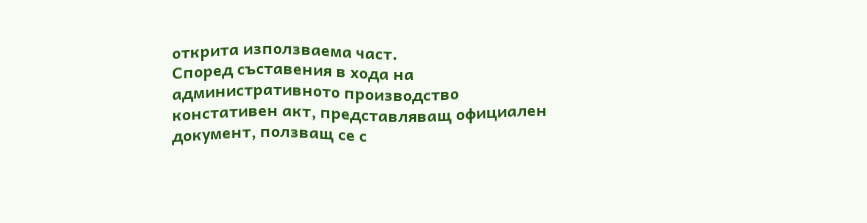открита използваема част.
Според съставения в хода на административното производство констативен акт, представляващ официален документ, ползващ се с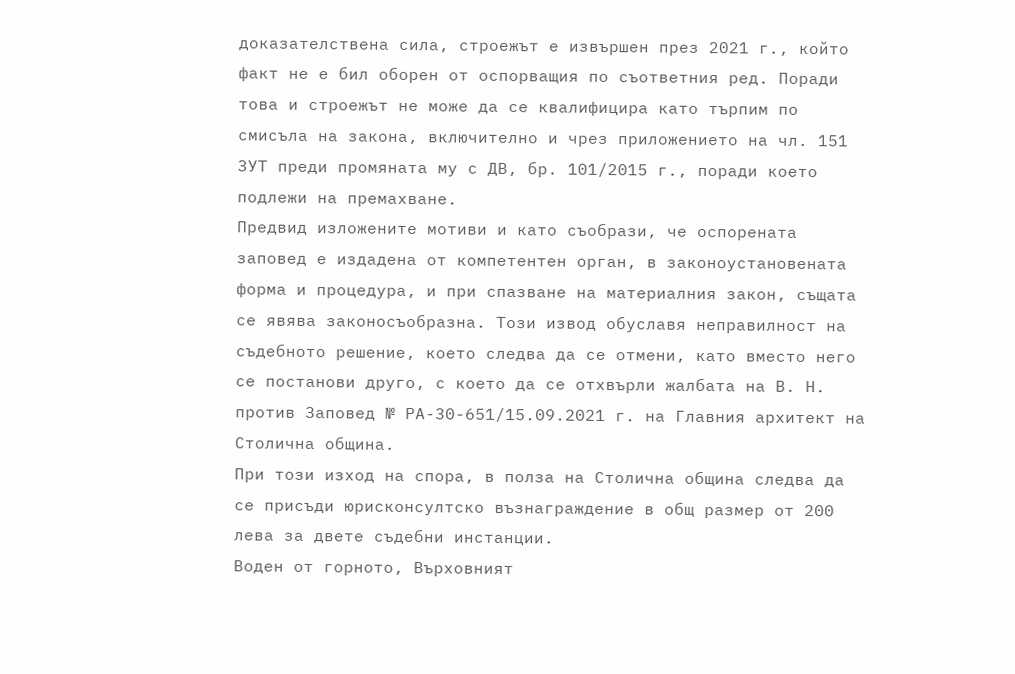доказателствена сила, строежът е извършен през 2021 г., който факт не е бил оборен от оспорващия по съответния ред. Поради това и строежът не може да се квалифицира като търпим по смисъла на закона, включително и чрез приложението на чл. 151 ЗУТ преди промяната му с ДВ, бр. 101/2015 г., поради което подлежи на премахване.
Предвид изложените мотиви и като съобрази, че оспорената заповед е издадена от компетентен орган, в законоустановената форма и процедура, и при спазване на материалния закон, същата се явява законосъобразна. Този извод обуславя неправилност на съдебното решение, което следва да се отмени, като вместо него се постанови друго, с което да се отхвърли жалбата на В. Н. против Заповед № РА-30-651/15.09.2021 г. на Главния архитект на Столична община.
При този изход на спора, в полза на Столична община следва да се присъди юрисконсултско възнаграждение в общ размер от 200 лева за двете съдебни инстанции.
Воден от горното, Върховният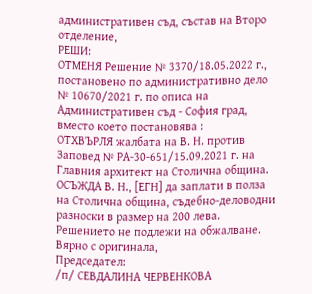административен съд, състав на Второ отделение,
РЕШИ:
ОТМЕНЯ Решение № 3370/18.05.2022 г., постановено по административно дело № 10670/2021 г. по описа на Административен съд - София град, вместо което постановява :
ОТХВЪРЛЯ жалбата на В. Н. против Заповед № РА-30-651/15.09.2021 г. на Главния архитект на Столична община.
ОСЪЖДА В. Н., [ЕГН] да заплати в полза на Столична община, съдебно-деловодни разноски в размер на 200 лева.
Решението не подлежи на обжалване.
Вярно с оригинала,
Председател:
/п/ СЕВДАЛИНА ЧЕРВЕНКОВА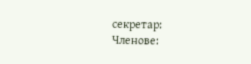секретар:
Членове: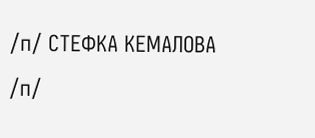/п/ СТЕФКА КЕМАЛОВА
/п/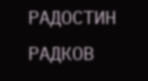РАДОСТИН РАДКОВ